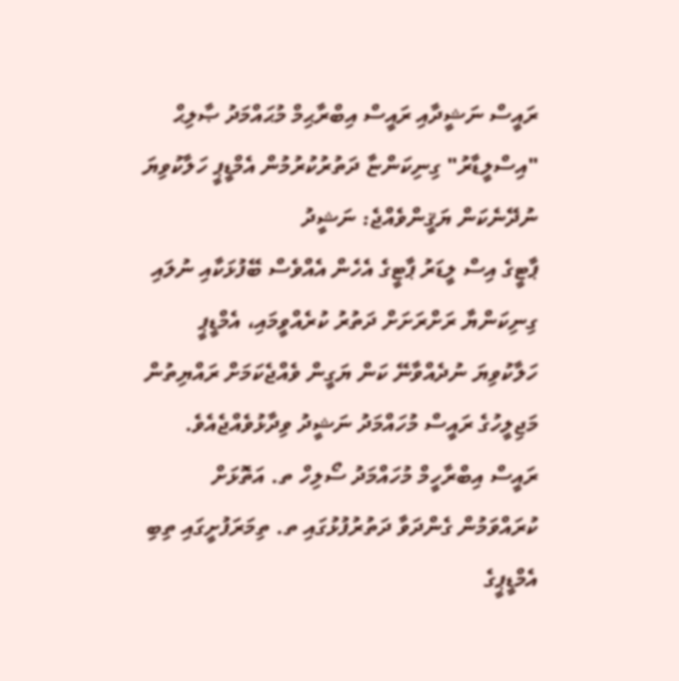ރައީސް ނަޝީދާއި ރައީސް އިބްރާޙިމް މުޙައްމަދު ޞާލިޙް
"އިސްލީޑާރު" ގިނިކަންޏާ ދަތުރުކުރުމުން އެމްޑީޕީ ހަލާކުވިޔަ ނުދޭނެކަން ޔަޤީންވެއްޖެ: ނަޝީދު
ޕާޓީގެ އިސް ލީޑަރު ޕާޓީގެ އެހެން އެއްވެސް ބޭފުޅަކާއި ނުލައި ގިނިކަންޔާ ރަށްރަށަށް ދަތުރު ކުރެއްވީމައި، އެމްޑީޕީ ހަލާކުވިޔަ ނުދެއްވާނޭ ކަން ޔަގީން ވެއްޖެކަމަށް ރައްޔިތުން މަޖިލީހުގެ ރައީސް މުހައްމަދު ނަޝީދު ވިދާޅުވެއްޖެއެވެ.
ރައީސް އިބްރާހީމް މުހައްމަދު ސޯލިހް ތ. އަތޮޅަށް ކުރައްވަމުން ގެންދަވާ ދަތުރުފުޅުގައި ތ. ތިމަރަފުށީގައި ތިބި އެމްޑީޕީގެ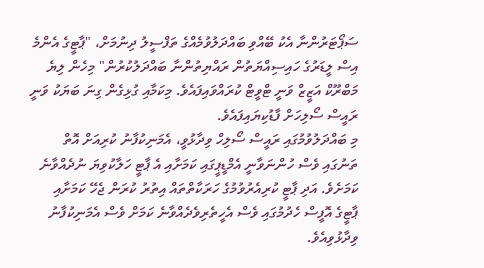ސަޕޯޓަރުންނާ އެކު ބޭއްވި ބައްދަލުވުމެއްގެ ތަފްސީލު ދިނުމަށް، "ޕާޓީގެ އެންމެ އިސް ލީޑަރުގެ ހައިސިއްޔަތުން ރައްޔިތުންނާ ބައްދަލުކުރުން" މިހެން ލިޔެ މަބްރޫކް އަޒީޒް ވަނީ ޓްވީޓް ކުރައްވައިފައެވެ. މިކަމާއި ގުޅިގެން ގިނަ ބަޔަކު ވަނީ ރައީސް ސޯލިހަށް ފާޑުކިޔައިފައެވެ.
މި ބައްދަލުވުމުގައި ރައީސް ސޯލިހް ވިދާޅުވީ، އެމަނިކުފާނު ކުރިއަށް އޮތް ތަނުގައި ވެސް ހުންނަވާނީ އެމްޑީޕީގައި ކަމަށާއި އެ ޕާޓީ ހަލާކުވިޔަ ނުދެއްވާނެ ކަމަށެވެ. އަދި ޕާޓީ ކުރިއެރުވުމުގެ ހަރަކާތްތައް އިތުރު ކުރަން ޖެހޭ ކަމަށާއި ޕާޓީގެ އޮފީސް ހެދުމުގައި ވެސް އެހީތެރިވެދެއްވާނެ ކަމަށް ވެސް އެމަނިކުފާނު ވިދާޅުވިއެވެ.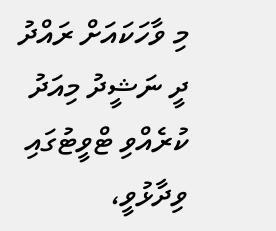މި ވާހަކައަށް ރައްދު ދީ ނަޝީދު މިއަދު ކުރެއްވި ޓްވީޓުގައި ވިދާޅުވީ،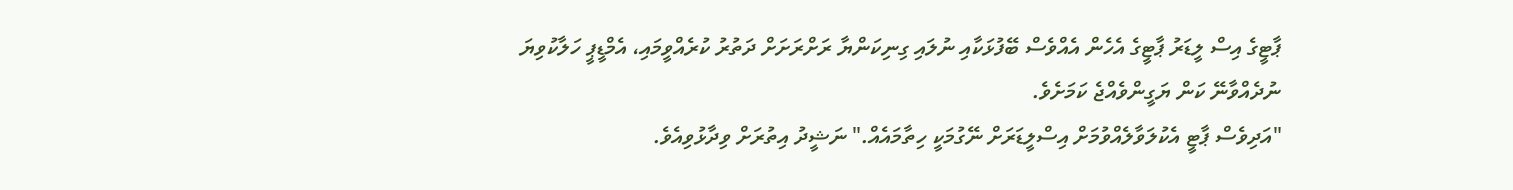ޕާޓީގެ އިސް ލީޑަރު ޕާޓީގެ އެހެން އެއްވެސް ބޭފުޅަކާއި ނުލައި ގިނިކަންޔާ ރަށްރަށަށް ދަތުރު ކުރެއްވީމައި، އެމްޑީޕީ ހަލާކުވިޔަ ނުދެއްވާނޭ ކަން ޔަގީންވެއްޖެ ކަމަށެވެ.
"އަދިވެސް ޕާޓީ އެކުލަވާލެއްވުމަށް އިސްލީޑަރަށް ނޭގުމަކީ ހިތާމައެއް." ނަޝީދު އިތުރަށް ވިދާޅުވިއެވެ.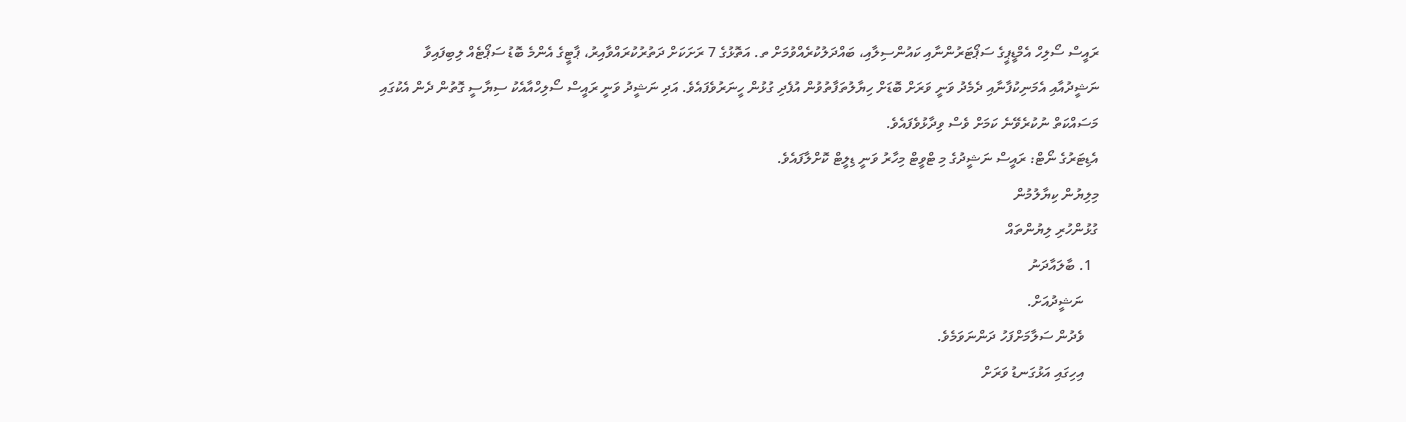ރައީސް ސޯލިހް އެމްޑީޕީގެ ސަޕޯޓަރުންނާއި ކައުންސިލާއި، ބައްދަލުކުރެއްވުމަށް ތ. އަތޮޅުގެ 7 ރަށަކަށް ދަތުރުކުރައްވާއިރު، ޕާޓީގެ އެންމެ ބޮޑު ސަޕޯޓެއް ލިބިފައިވާ ނަޝީދުއާއި އެމަނިކުފާނާއި ދެމެދު ވަނީ ވަރަށް ބޮޑަށް ހިޔާލުތަފާތުވުން އުފެދި ގުޅުން ހީނަރުވެފައެވެ. އަދި ނަޝީދު ވަނީ ރައީސް ސޯލިހްއާއެކު ސިޔާސީ ގޮތުން ދެން އެކުގައި މަސައްކަތް ނުކުރެވޭނެ ކަމަށް ވެސް ވިދާޅުވެފައެވެ.
އެޑިޓަރުގެ ނޯޓް: ރައީސް ނަޝީދުގެ މި ޓްވީޓް މިހާރު ވަނީ ޑިލީޓް ކޮށްލާފައެވެ.
މިލިޔުން ކިޔާލުމުން
ގުޅުންހުރި ލިޔުންތައް
  1. ބާލައާދަނު
    ނަޝީދުއަށް.
    ވެދުން ސަލާމަށްފަހު ދަންނަވަމެވެ.
    އިހިގައި އަޅުގަނޑު ވަރަށް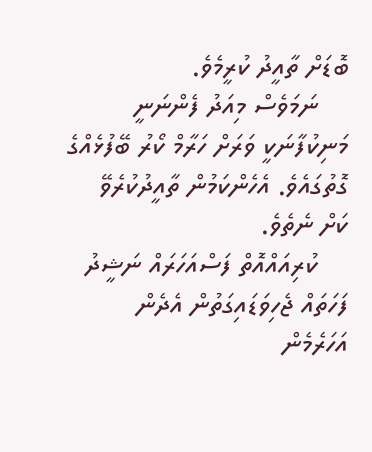ބޮޑަށް ތާއީދު ކުރީމެވެ.
    ނަމަވެސް މިއަދު ފެންނަނީ މަނިކުފާނަކީ ވަރަށް ހަރާމް ކޯރު ބޭފުޅެއްގެ ގޮތުގައެވެ. އެހެންކަމުން ތާއީދުކުރެވޭ ކަށް ނެތެވެ.
    ކުރިއައްއޮތް ފަސްއަހަރައް ނަޝީދު ފަހަތައް ޖެހިވަޑައިގަތުން އެދެން އަހަރެމެން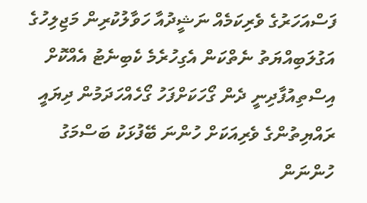ފަސްއަހަރުގެ ވެރިކަމެއް ނަޝީދުއާ ހަވާލުކުރިން މަޖިލިހުގެ އަގުލަބިއްޔަތު ނެތްކަން އެގިހުރެމެ ކެބިނެޓު އެއްކޮށް އިސްތިއުފާދިނީ ދެން ގޯހަކަށްފަހު ގޯހެއްހަދަމުން ދިޔައީ ރައްޔިތުންގެ ވެރިއަކަށް ހުންނަ ބޭފުޅަކު ބަސްމަގު ހުންނަން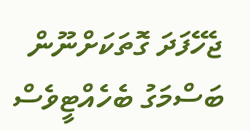ޖެހޭފަދަ ގޮތަކަށްނޫން ބަސްމަގު ބެހެއްޓީވެސް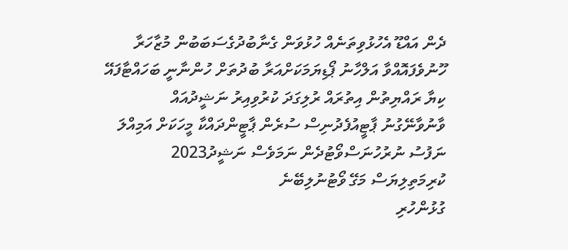ދެން އައްޑޫ އެހުޅުވިތަނެއް ހުޅުވަން ގެނާބުދުގެސަބަބުން މުޒާހަރާ ހޫނުވެފައޮއްވާ އަލްހާނު ޕޯޑިޔަމަކަށްއަރާ ބުދުތަށް ހުންނާނީ ބަހައްޓާފައޭ ކިޔާ ރައްޔިތުން އިތުރައް ރުލިގަދަ ކުރުވިއިރު ނަޝީދުއައް ވާނުވާނޭގުނު ޕާޓީއުފެދުނިސް ސުރެން ޕާޓީންދައްކާ މީހަކަށް އަމިއްލަ ނަފުސު ނުރުހުނަސްވޯޓުދެން ނަމަވެސް ނަޝީދު2023 ކުރިމަތިލިޔަސް މަގޭ ވޯޓުނުލިބޭނެ
ގުޅުންހުރި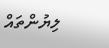ލިޔުންތައް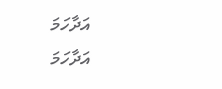އަދާހަމަ
އަދާހަމަ